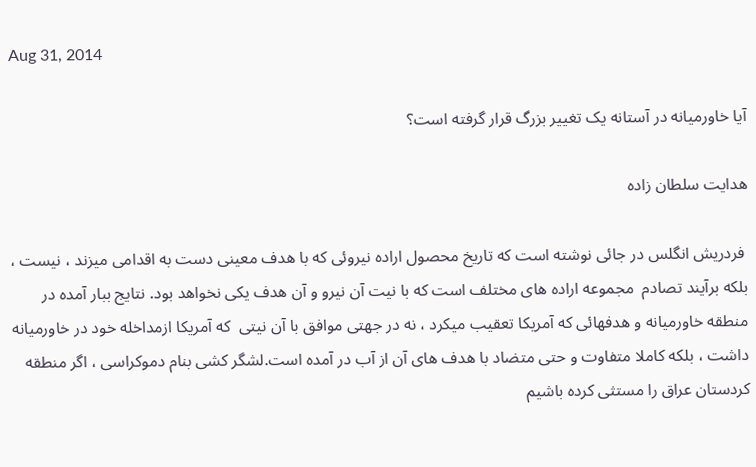Aug 31, 2014

آیا خاورمیانه در آستانه یک تغییر بزرگ قرار گرفته است؟

هدايت سلطان زاده

 فردریش انگلس در جائی نوشته است که تاریخ محصول اراده نیروئی که با هدف معینی دست به اقدامی میزند ، نیست ، بلکه برآیند تصادم  مجموعه اراده های مختلف است که با نیت آن نیرو و آن هدف یکی نخواهد بود. نتایج ببار آمده در منطقه خاورمیانه و هدفهائی که آمریکا تعقیب میکرد ، نه در جهتی موافق با آن نیتی  که آمریکا ازمداخله خود در خاورمیانه  داشت ، بلکه کاملا متفاوت و حتی متضاد با هدف های آن از آب در آمده است.لشگر کشی بنام دموکراسی ، اگر منطقه کردستان عراق را مستثی کرده باشیم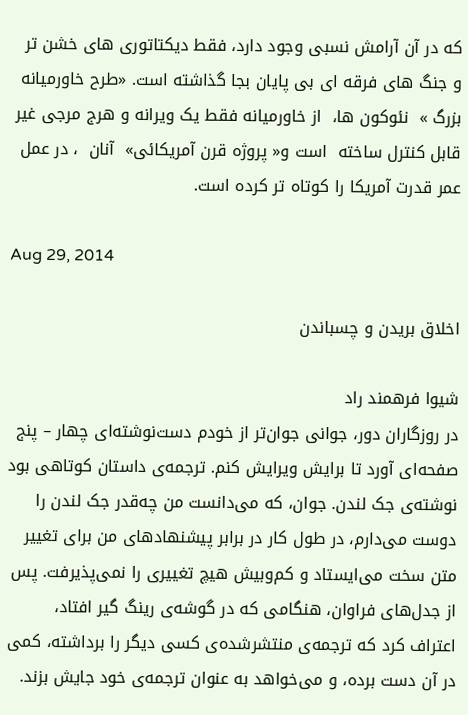که در آن آرامش نسبی وجود دارد، فقط دیکتاتوری های خشن تر و جنگ های فرقه ای بی پایان بجا گذاشته است. «طرح خاورمیانه بزرگ »  نئوکون ها،  از خاورمیانه فقط یک ویرانه و هرج مرجی غیر قابل کنترل ساخته  است و« پروژه قرن آمریکائی»  آنان  ، در عمل عمر قدرت آمریکا را کوتاه تر کرده است.

Aug 29, 2014

اخلاق بریدن و چسباندن

شیوا فرهمند راد
در روزگاران دور، جوانی جوان‌تر از خودم دست‌نوشته‌ای چهار – پنج صفحه‌ای آورد تا برایش ویرایش کنم. ترجمه‌ی داستان کوتاهی بود نوشته‌ی جک لندن. جوان، که می‌دانست من چه‌قدر جک لندن را دوست می‌دارم، در طول کار در برابر پیشنهادهای من برای تغییر متن سخت می‌ایستاد و کم‌وبیش هیچ تغییری را نمی‌پذیرفت. پس از جدل‌های فراوان، هنگامی که در گوشه‌ی رینگ گیر افتاد، اعتراف کرد که ترجمه‌ی منتشرشده‌ی کسی دیگر را برداشته، کمی در آن دست برده، و می‌خواهد به عنوان ترجمه‌ی خود جایش بزند.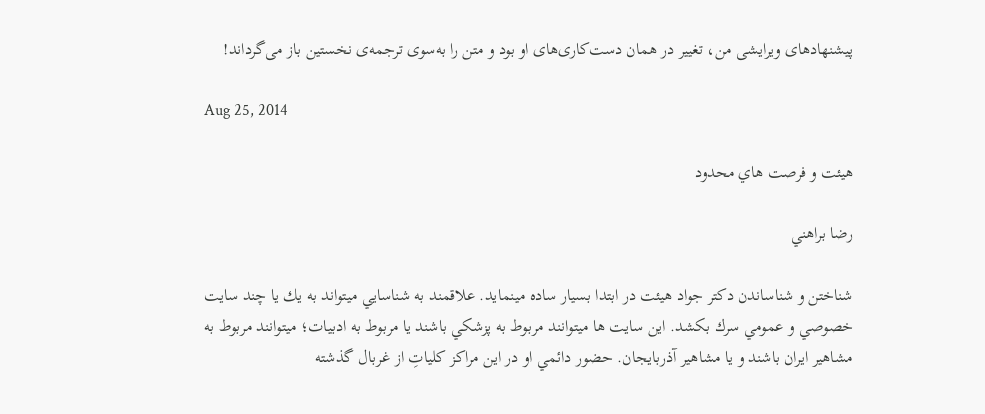پیشنهادهای ویرایشی من، تغییر در همان دست‌کاری‌های او بود و متن را به‌سوی ترجمه‌ی نخستین باز می‌گرداند!

Aug 25, 2014

هيئت و فرصت هاي محدود

رضا براهني

شناختن و شناساندن دكتر جواد هيئت در ابتدا بسيار ساده مينمايد. علاقمند به شناسايي ميتواند به يك يا چند سايت خصوصي و عمومي سرك بكشد. اين سايت ها ميتوانند مربوط به پزشكي باشند يا مربوط به ادبيات؛ ميتوانند مربوط به مشاهير ايران باشند و يا مشاهير آذربايجان. حضور دائمي او در اين مراكز كلياتِ از غربال گذشته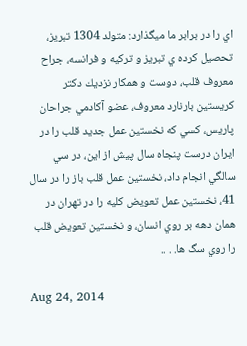اي را در برابر ما ميگذارد: متولد 1304 تبريز، تحصيل كرده ي تبريز و تركيه و فرانسه، جراح معروف قلب، دوست و همكار نزديك دكتر كريستين بارنارد معروف، عضو آكادمي جراحان پاريس، كسي كه نخستين عمل جديد قلب را در ايران درست پنجاه سال پيش از اين، در سي سالگي انجام داد، نخستين عمل قلب باز را در سال 41، نخستين عمل تعويض كليه را در تهران در همان دهه بر روي انسان، و نخستين تعويض قلب را روي سگ ها. . ..

Aug 24, 2014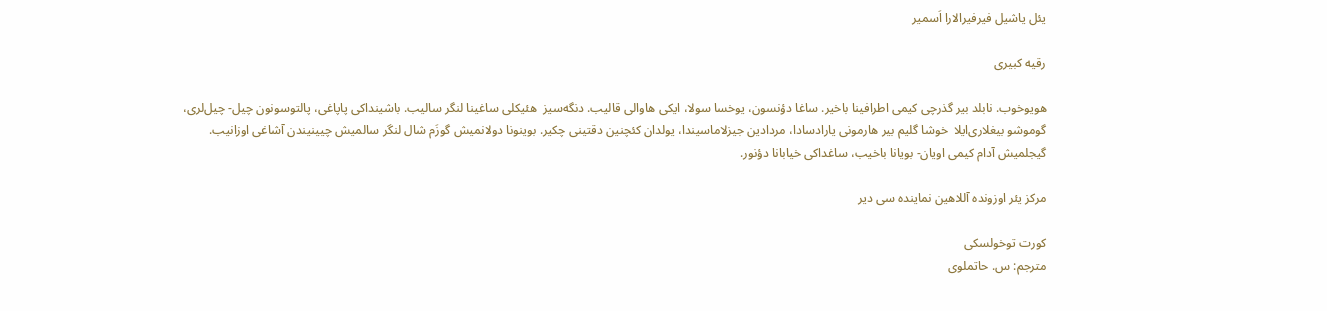یئل یاشیل فیرفیرالارا اَسمیر

رقیه کبیری

هویوخوب. نابلد بیر گذرچی‌ کیمی اطرافینا باخیر. ساغا دؤنسون، یوخسا سولا، ایکی هاوالی قالیب. دنگه‌سیز  هئیکلی ساغینا لنگر سالیب. باشینداکی پاپاغی، پالتوسونون چیل- چیل‌لری، گوموشو بیغلاری‌ایلا  خوشا گلیم بیر هارمونی یارادسادا، مردادین جیزلاماسیندا، یولدان کئچنین دقتینی چکیر. بوینونا دولانمیش گوزَم شال لنگر سالمیش چیینیندن آشاغی اوزانیب. گیجلمیش آدام کیمی اویان- بویانا باخیب، ساغداکی خیابانا دؤنور.

مرکز یئر اوزونده آللاهین نماینده سی دیر

کورت توخولسکی
مترجم: س. حاتملوی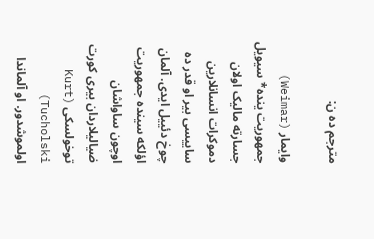مترجم ده ن:

وایمار (Weimar) جمهوریت ینده* سیویل جسارته مالیک اولان دموکرات انسانلارین ساییسی بیر او قدر ده چوخ دئییل ایدی. آلمان اؤلکه سینده جمهوریت اوچون ساواشان ضیالیلاردان بیری کورت توخولسکی (Kurt Tucholski) اولموشدور. او آلماندا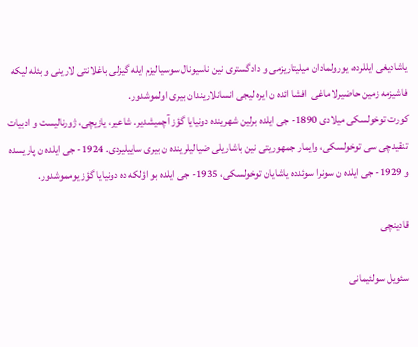یاشادیغی ایللرده، یورولمادان میلیتاریزمی و دادگستری نین ناسیونال سوسیالیزم ایله گیزلی باغلانتی لارینی و بئله لیکه فاشیزمه زمین حاضیرلاماغی  افشا ائده ن ایره لیجی انسانلاریندان بیری اولموشدور.
کورت توخولسکی میلادی 1890- جی ایلده برلین شهرینده دونیایا گؤز آچمیشدیر. شاعیر، یازیچی، ژورنالیست و ادبیات تنقیدچی سی توخولسکی، وایمار جمهوریتی نین باشاریلی ضیالیلرینده ن بیری ساییلیردی. 1924- جی ایلده ن پاریسده و 1929- جی ایلده ن سونرا سوئدده یاشایان توخولسکی، 1935- جی ایلده بو اؤلکه ده دونیایا گؤز یومموشدور.

قادینچی

سئویل سولئیمانی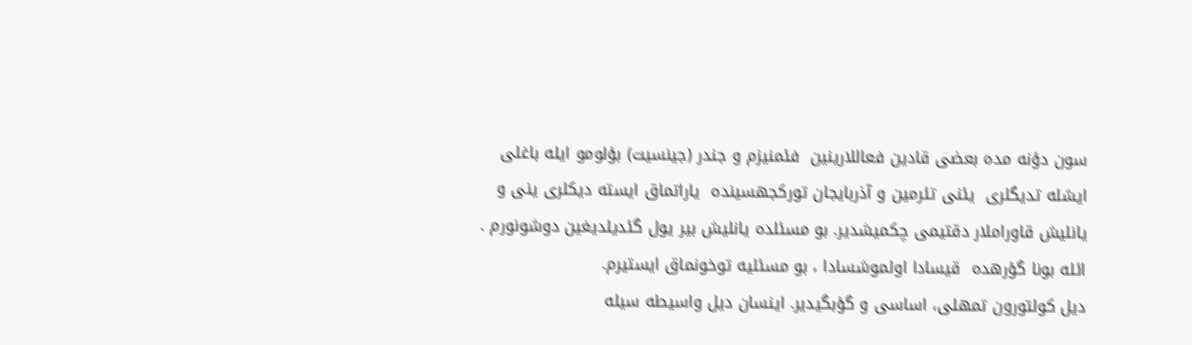سون دؤنه مده بعضی قادین فعاللارینین  فئمنیزم و جندر (جینسیت) بؤلومو ایله باغلی ایشله تدیگلری  یئنی تئرمین و آذربایجان تورکجهسینده  یاراتماق ایسته دیکلری ینی و یانلیش قاوراملار دقتیمی چکمیشدیر. بو مسئلده یانلیش بیر یول گئدیلدیغین دوشونورم . ائله بونا گؤرهده  قیسادا اولموشسادا ، بو مسئلیه توخونماق ایستیرم.
دیل کولتورون تمهلی، اساسی و گؤبگیدیر. اینسان دیل واسیطه سیله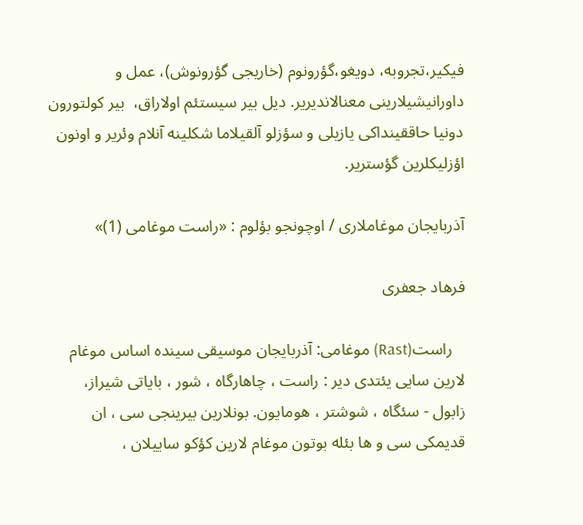فیکیر،تجروبه، دویغو،گؤرونوم (خاریجی گؤرونوش)، عمل و داورانیشیلارینی معنالاندیریر. دیل بیر سیستئم اولاراق،  بیر کولتورون دونیا حاققینداکی یازیلی و سؤزلو آلقیلاما شکلینه آنلام وئریر و اونون اؤزلیکلرین گؤستریر.

آذربایجان موغاملاری / اوچونجو بؤلوم : «راست موغامی (1)»

فرهاد جعفری

   راست(Rast) موغامی: آذربایجان موسیقی سینده اساس موغام لارین سایی یئتدی دیر : راست ، چاهارگاه ، شور ، بایاتی شیراز، زابول - سئگاه ، شوشتر ، هومایون. بونلارین بیرینجی سی ، ان قدیمکی سی و ها بئله بوتون موغام لارین کؤکو ساییلان ،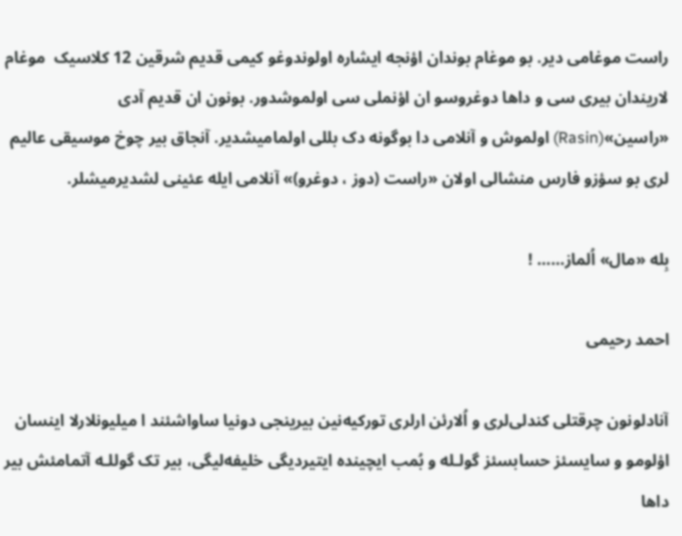راست موغامی دیر. بو موغام بوندان اؤنجه ایشاره اولوندوغو کیمی قدیم شرقین 12 کلاسیک  موغام لاریندان بیری سی و داها دوغروسو ان اؤنملی سی اولموشدور. بونون ان قدیم آدی «راسین»(Rasin) اولموش و آنلامی دا بوگونه دک بللی اولمامیشدیر. آنجاق بیر چوخ موسیقی عالیم لری بو سؤزو فارس منشالی اولان «راست (دوز ، دوغرو)» آنلامی ایله عئینی لشدیرمیشلر.

بِله «مال» اُلماز…… !

احمد رحیمی‌

آنادلونون چرقتلی کندلی‌لری و اُلارئن ارلری تورکیه‌نین بیرینجی دونیا ساواشئند ا میلیونلارلا اینسان اؤلومو و سایسئز حسابسئز گولـله و بُمب ایچینده ایتیردیگی خلیفه‌لیگی، بیر تک گوللـه آتمامئش بیر داها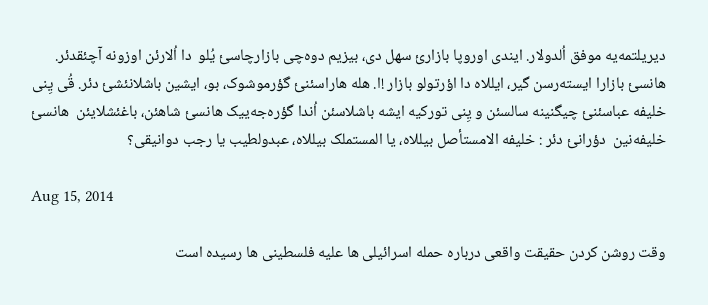دیریلتمه‌یه موفق اُلدولار. ایندی اوروپا بازارئ سهل دی، بیزیم دوه‌چی بازارچاسئ یُلو  دا اُلارئن اوزونه آچئقدئر. هانسئ بازارا ایسته‌رسن گیر، ایللاه دا اؤرتولو بازار !ا. هله هاراسئنئ گؤرموشوک، بو، ایشین باشلانئشئ دئر. قُی یِنی خلیفه عباسئنئ چیگنینه سالسئن و یِنی تورکیه ایشه باشلاسئن اُندا گؤره‌جه‌ییک هانسئ شاهئن، باغئشلایئن  هانسئ خلیفه‌نین  دؤرانئ دئر : خلیفه الامستأصل بیللاه، یا المستملک بیللاه، عبدولطیب یا رجب دوانیقی؟

Aug 15, 2014

وقت روشن کردن حقیقت واقعی درباره حمله اسرائیلی ها علیه فلسطینی ها رسیده است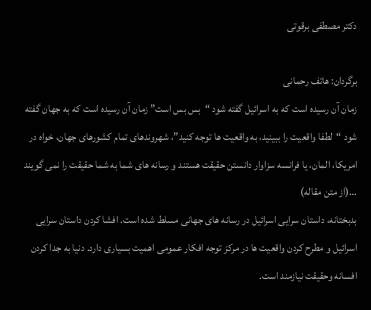دکتر مصطفی برقوتی

برگردان: هاتف رحمانی
زمان آن رسیده است که به اسرائیل گفته شود “بس بس است” زمان آن رسیده است که به جهان گفته شود “لطفا واقعیت را ببینید، به واقعیت ها توجه کنید”، شهروندهای تمام کشورهای جهان، خواه در امریکا، المان، یا فرانسه سزاوار دانستن حقیقت هستند و رسانه های شما به شما حقیقت را نمی گویند …(از متن مقاله)
بدبختانه، داستان سرایی اسرائیل در رسانه های جهانی مسلط شده است. افشا کردن داستان سرایی اسرائیل و مطرح کردن واقعیت ها در مرکز توجه افکار عمومی اهمیت بسیاری دارد. دنیا به جدا کردن افسانه وحقیقت نیازمند است.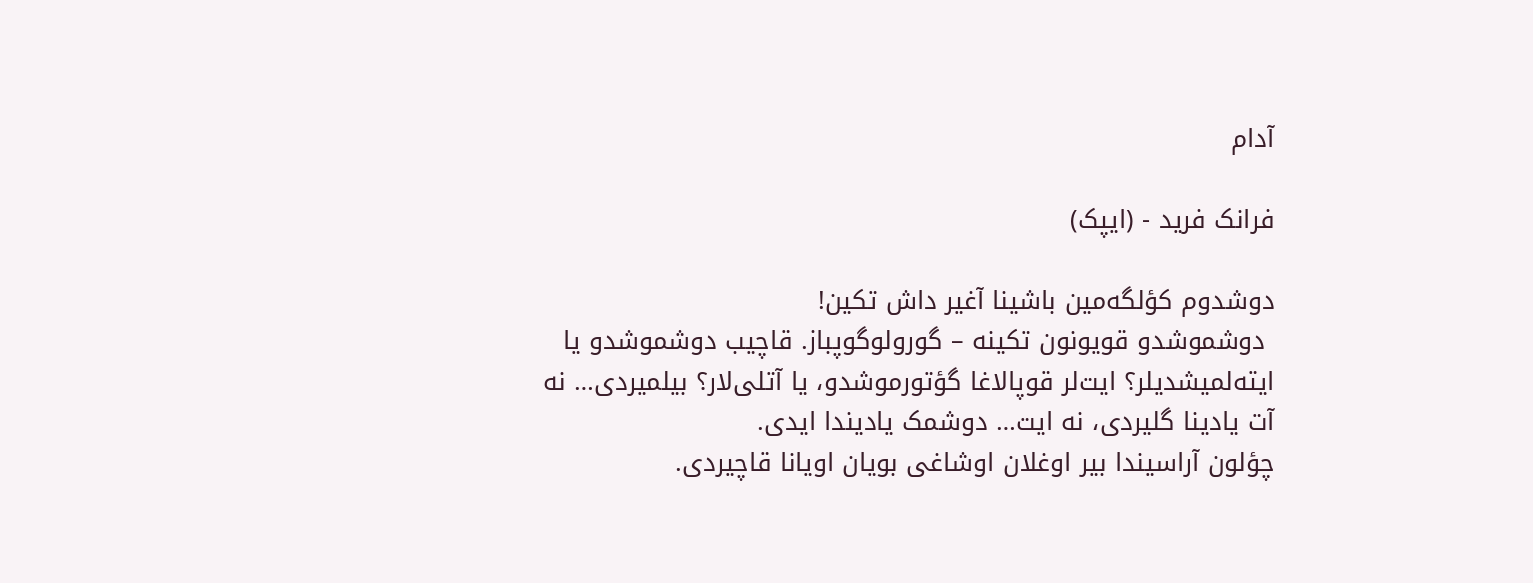آدام

فرانک فرید - (ایپک)

دوشدوم کؤلگه‌مین باشینا آغیر داش تکین!
 دوشموشدو قویونون تکینه – گورولوگوپباز. قاچیب دوشموشدو یا ایته‌لمیشدیلر؟ ایت‌لر قوپالاغا گؤتورموشدو، یا آتلی‌لار؟ بیلمیردی… نه آت یادینا گلیردی، نه ایت… دوشمک یادیندا ایدی.
چؤلون آراسیندا بیر اوغلان اوشاغی بویان اویانا قاچیردی.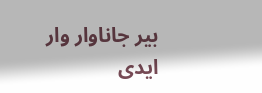بیر جاناوار وار ایدی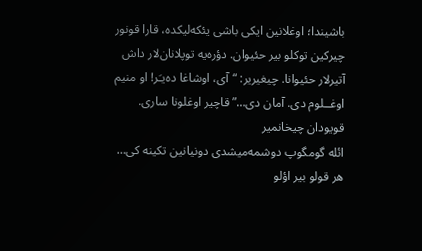باشیندا؛ اوغلانین ایکی باشی یئکه‌لیکده، قارا ‌قونور چیرکین توکلو بیر حئیوان. دؤره‌یه توپلانان‌لار داش آتیرلار حئیوانا. چیغیریر: “آی، اوشاغا ده‌یـَر! او منیم اوغــلوم دی. آمان دی…” قاچیر اوغلونا ساری. قویودان چیخانمیر
ائله گومگوپ دوشمه‌میشدی دونیانین تکینه کی… هر قولو بیر اؤلو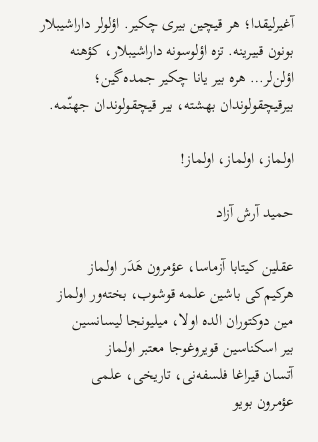آغیرلیقدا؛ هر قیچین بیری چکیر. اؤلولر داراشیبلار بونون قبیرینه. تزه اؤلوسونه داراشیبلار، کؤهنه اؤلن‌لر… هره بیر یانا چکیر جمده‌گین؛ بیرقیچقولوندان بهشته، بیر قیچقولوندان جهنّمه.

اولماز، اولماز، اولماز!

حمید آرش آزاد

عقلین کیتابا آزماسا، عؤمرون هَدَر اولماز
هرکیم‌کی باشین علمه قوشوب، بخته‌ور اولماز
مین دوکتوران الده اولا، میلیونجا لیسانسین
بیر اسکناسین قویروغوجا معتبر اولماز
آتسان قیراغا فلسفه‌نی، تاریخی، علمی
عؤمرون بویو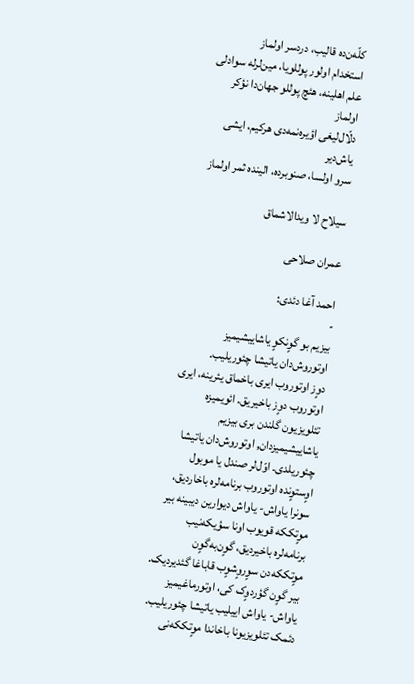کلّه‌ن‌ده قالیب، دردسر اولماز
استخدام اولور پوللویا، مین‌لرله سوادلی
علم اهلینه، هئچ پوللو جهان‌دا نؤکر اولماز
دلّال‌لیغی اؤیره‌نمه‌دی هرکیم، ایشی یاش‌دیر
سرو اولسا، صنوبرده، الینده ثمر اولماز

سیلاح لا ویدالاشماق

عمران صلاحی

احمد آغا دئدی:
-
بیزیم بو گوٍنکوٍ یاشاییشیمیز اوتوروش‌دان یاتیشا چئوریلیب.
دوٍز اوتوروب ایری باخماق یئرینه، ایری اوتوروب دوٍز باخیریق. ائویمیزه تئلویزیون گلندن بری بیزیم یاشاییشیمیزدان, اوتوروش‌دان یاتیشا چئوریلدی. اوّل‌لر صندل یا موبول اوٍستوٍنده اوتوروب برنامه‌لره باخاردیق، سونرا یاواش- یاواش دیوارین دیبینه بیر موٍتککه قویوب اونا سؤیکه‌نیب برنامه‌لره باخیردیق، گوٍن‌به‌گوٍن موٍتککه‌دن سوٍروٍشوٍب قاباغا گئدیردیک. بیر گوٍن گؤردوٍک کی، اوتورماغیمیز یاواش- یاواش اییلیب یاتیشا چئوریلیب. دئمک تئلویزیونا باخاندا موٍتککه‌نی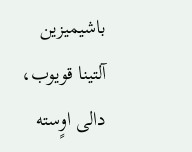باشیمیزین آلتینا قویوب، دالی اوٍسته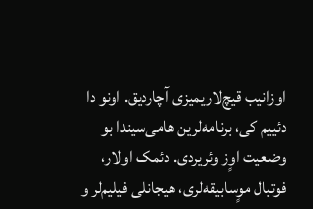اوزانیب قیچ‌لاریمیزی آچاردیق. اونو دا دئییم کی، برنامه‌لرین هامی‌سیندا بو وضعیت اوٍز وئریردی. دئمک اولار، فوتبال موٍسابیقه‌لری، هیجانلی فیلیم‌لر و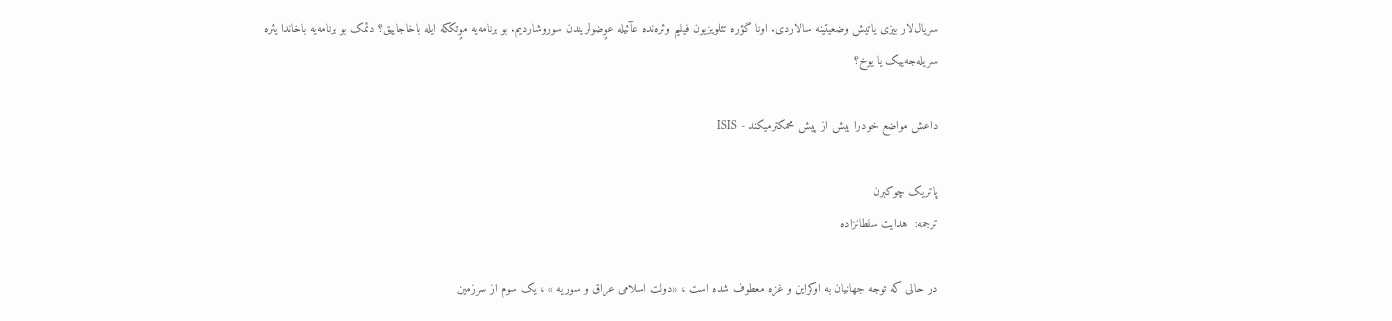سریال‌لار بیزی یاتیش وضعیتینه سالاردی. اونا گؤره تئلویزیون فیلیم وئره‌نده عآئیله عوٍضولریندن سوروشاردیم. بو برنامه‌یه موٍتککه ایله باخاجاییق؟ دئمک بو برنامه‌یه باخاندا یئره سریله‌جه‌ییک یا یوخ؟

داعش مواضع خودرا بیش از پیش محمکترمیکند - ISIS

پاتریک چوکبرن
ترجمه:  هدایت سلطانزاده

در حالی که توجه جهانیان به اوکراین و غزه معطوف شده است ، «دولت اسلامی عراق و سوریه » ، یک سوم از سرزمین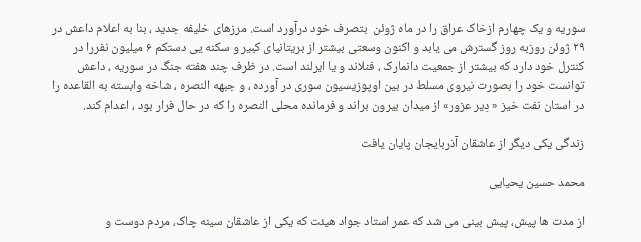سوریه و یک چهارم ازخاک عراق را در ماه ژوئن  بتصرف خود درآورد است. مرزهای خلیفه جدید ، بنا به اعلام داعش در ۲۹ ژوئن روزبه روز گسترش می یابد و اکنون وسعتی بیشتر از بریتانیای کبیر و سکنه یی دستکم ۶ میلیون نفررا در کنترل خود دارد که بیشتر از جمعیت دانمارک ، فنلاند و یا ایرلند است. در ظرف چند هفته جنگ در سوریه ، داعش توانست خود را بصورت نیروی مسلط در بین اوپوزیسیون سوری در آورده ، و جبهه النصره ، شاخه وابسته به القاعده را در استان نفت خیز « دِیر عزور» از میدان بیرون براند و فرمانده محلی النصره را که در حال فرار بود ، اعدام کند.

زندگی یکی دیگر از عاشقان آذربایجان پایان یافت

محمد حسین یحیایی

از مدت ها پیش، پیش بینی می شد که عمر استاد جواد هیئت که یکی از عاشقان سینه چاک، مردم دوست و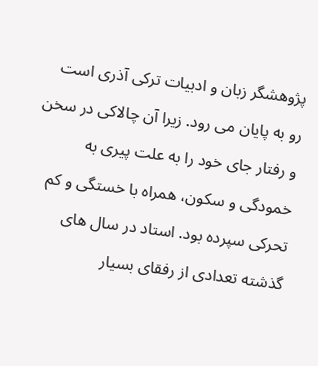پژوهشگر زبان و ادبیات ترکی آذری است رو به پایان می رود. زیرا آن چالاکی در سخن و رفتار جای خود را به علت پیری به خمودگی و سکون، همراه با خستگی و کم تحرکی سپرده بود. استاد در سال های گذشته تعدادی از رفقای بسیار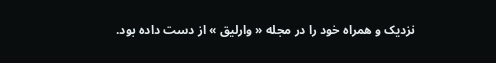نزدیک و همراه خود را در مجله « وارلیق » از دست داده بود.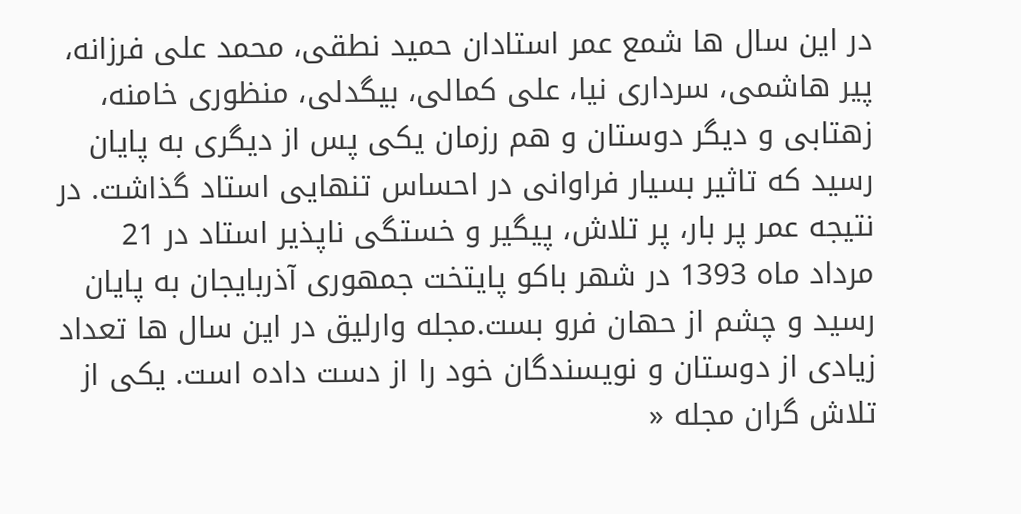در این سال ها شمع عمر استادان حمید نطقی، محمد علی فرزانه، پیر هاشمی، سرداری نیا، علی کمالی، بیگدلی، منظوری خامنه، زهتابی و دیگر دوستان و هم رزمان یکی پس از دیگری به پایان رسید که تاثیر بسیار فراوانی در احساس تنهایی استاد گذاشت. در نتیجه عمر پر بار، پر تلاش، پیگیر و خستگی ناپذیر استاد در 21 مرداد ماه 1393 در شهر باکو پایتخت جمهوری آذربایجان به پایان رسید و چشم از حهان فرو بست.مجله وارلیق در این سال ها تعداد زیادی از دوستان و نویسندگان خود را از دست داده است. یکی از تلاش گران مجله «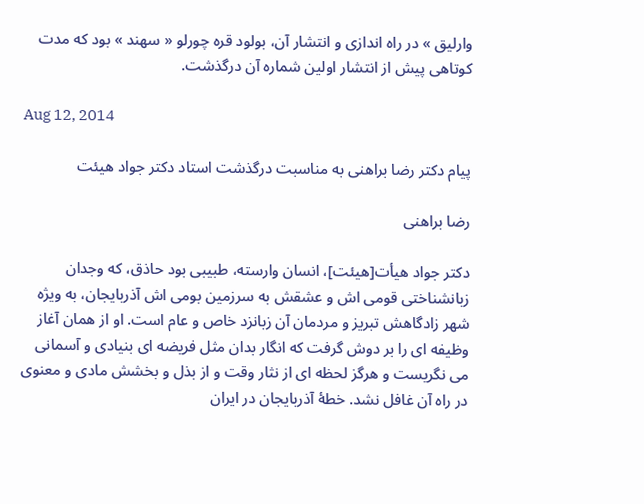وارلیق » در راه اندازی و انتشار آن، بولود قره چورلو « سهند » بود که مدت کوتاهی پیش از انتشار اولین شماره آن درگذشت.

Aug 12, 2014

پیام دکتر رضا براهنی به مناسبت درگذشت استاد دکتر جواد هیئت

رضا براهنی

دکتر جواد هیأت[هیئت]، انسان وارسته، طبیبی بود حاذق، که وجدان زبانشناختی قومی اش و عشقش به سرزمین بومی اش آذربایجان، به ویژه شهر زادگاهش تبریز و مردمان آن زبانزد خاص و عام است. او از همان آغاز وظیفه ای را بر دوش گرفت که انگار بدان مثل فریضه ای بنیادی و آسمانی می نگریست و هرگز لحظه ای از نثار وقت و از بذل و بخشش مادی و معنوی در راه آن غافل نشد. خطۀ آذربایجان در ایران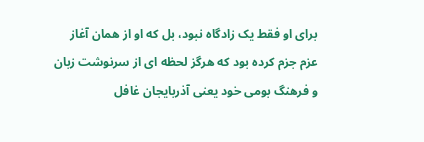برای او فقط یک زادگاه نبود، بل که او از همان آغاز عزم جزم کرده بود که هرگز لحظه ای از سرنوشت زبان و فرهنگ بومی خود یعنی آذربایجان غافل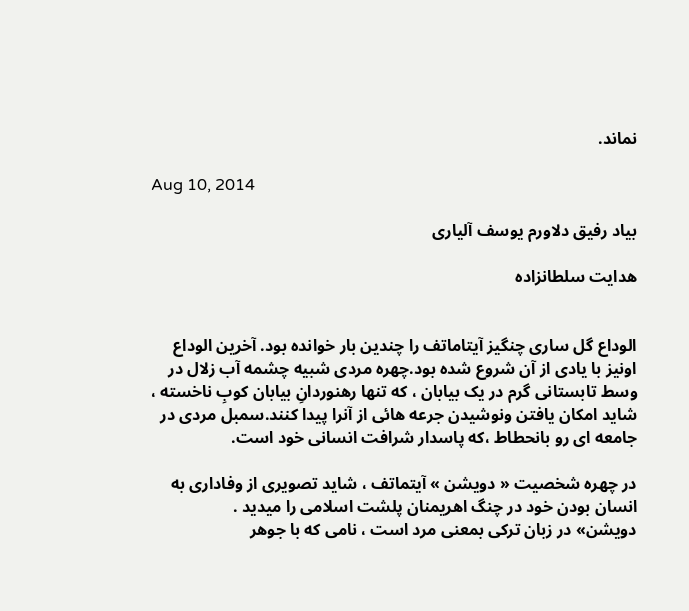نماند.

Aug 10, 2014

بیاد رفیق دلاورم یوسف آلیاری

هدایت سلطانزاده


الوداع گل ساری چنگیز آیتاماتف را چندین بار خوانده بود. آخرین الوداع اونیز با یادی از آن شروع شده بود.چهره مردی شبیه چشمه آب زلال در وسط تابستانی گرم در یک بیابان ، که تنها رهنوردانِ بیابان کوبِ ناخسته ، شاید امکان یافتن ونوشیدن جرعه هائی از آنرا پیدا کنند.سمبل مردی در جامعه ای رو بانحطاط ،که پاسدار شرافت انسانی خود است.

در چهره شخصیت « دویشن » آیتماتف ، شاید تصویری از وفاداری به انسان بودن خود در چنگ اهریمنان پلشت اسلامی را میدید .
دویشن» در زبان ترکی بمعنی مرد است ، نامی که با جوهر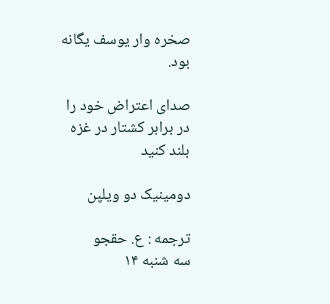صخره وار یوسف یگانه بود.

صدای اعتراض خود را در برابر کشتار در غزه بلند کنید

دومینیک دو ویلپن

ترجمه : ع. حقجو
سه شنبه ۱۴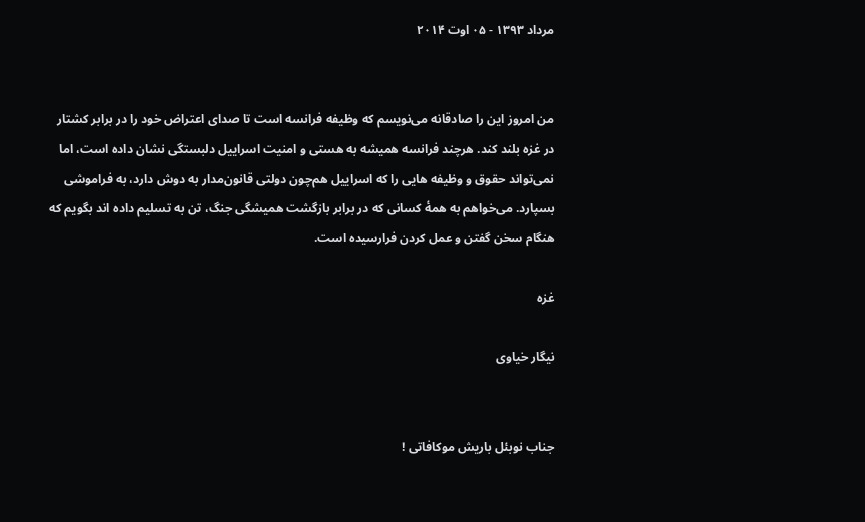مرداد ۱۳۹۳ - ۰۵ اوت ۲۰۱۴


من امروز این را صادقانه می‌نویسم که وظیفه فرانسه است تا صدای اعتراض خود را در برابر کشتار در غزه بلند کند. هرچند فرانسه همیشه به هستی و امنیت اسراییل دلبستگی نشان داده است، اما نمی‌تواند حقوق و وظیفه هایی را که اسراییل هم‌چون دولتی قانون‌مدار به دوش دارد، به فراموشی بسپارد. می‌خواهم به همۀ کسانی که در برابر بازگشت همیشگی جنگ، تن به تسلیم داده اند بگویم که هنگام سخن گفتن و عمل کردن فرارسیده است.

غزه

نیگار خیاوی


جناب نوبئل باریش موکافاتی !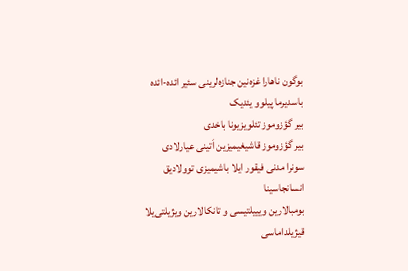بوگون ناهارا غزه‌نین جنازه‌لرینی سئیر ائده-ائده باسدیرما پیلوو یئدیک
بیر گؤزوموز تئلویزیونا باخدی
بیر گؤزوموز قاشیغیمیزین اَتینی عیارلادی
سونرا مدنی فیقور ایلا باشیمیزی توولادیق انسانجاسینا
بومبالارین ویییلتیسی و تانکالارین ویژیلتی‌یلا قیژیلداماسی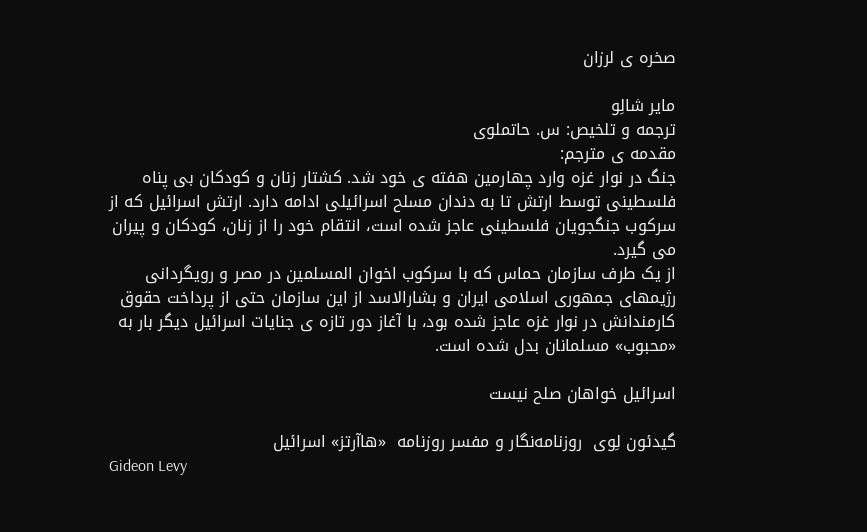صخره ی لرزان

مایر شالِو
ترجمه و تلخیص: س. حاتملوی
مقدمه ی مترجم:
جنگ در نوار غزه وارد چهارمین هفته ی خود شد. کشتار زنان و کودکان بی پناه فلسطینی توسط ارتش تا به دندان مسلح اسرائیلی ادامه دارد. ارتش اسرائیل که از سرکوب جنگجویان فلسطینی عاجز شده است، انتقام خود را از زنان، کودکان و پیران می گیرد.
از یک طرف سازمان حماس که با سرکوب اخوان المسلمین در مصر و رویگردانی رژیمهای جمهوری اسلامی ایران و بشارالاسد از این سازمان حتی از پرداخت حقوق کارمندانش در نوار غزه عاجز شده بود، با آغاز دور تازه ی جنایات اسرائیل دیگر بار به «محبوب» مسلمانان بدل شده است.

اسرائيل خواهان صلح نيست

گيدئون لِوی  روزنامه‌نگار و مفسر روزنامه‌  «هاآرتز» اسرائيل
Gideon Levy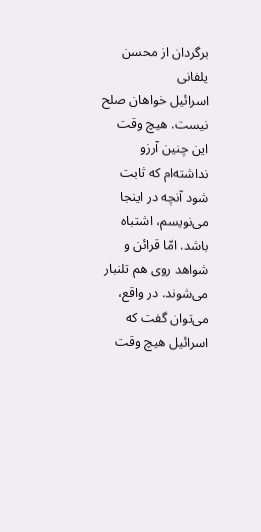برگردان از محسن یلفانی
اسرائيل خواهان صلح نيست. هيچ وقت اين چنين آرزو نداشته‌ام که ثابت شود آنچه در اينجا می‌نويسم، اشتباه باشد. امّا قرائن و شواهد روی هم تلنبار می‌شوند. در واقع، می‌توان گفت که اسرائيل هيچ وقت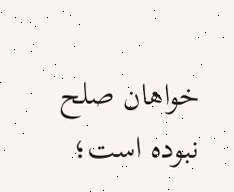خواهان صلح نبوده است؛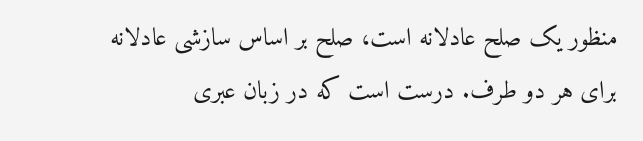منظور يک صلح عادلانه است، صلح بر اساس سازشی عادلانه برای هر دو طرف. درست است که در زبان عبری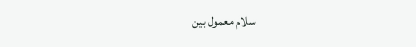سلام معمول بين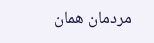مردمان همان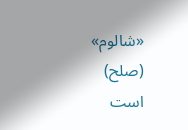«شالوم» (صلح) است